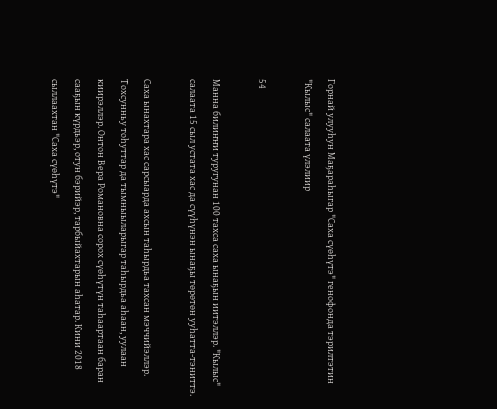Горнай улууһун Маҕараһыгар "Саха сүөһүтэ" генофонда тэрилтэтин "Кылыс" салаата үлэлиир

54

Манна билиҥҥи туругунан 100 тахса саха ынаҕын иитэллэр. "Кылыс" салаата 15 сыл устата хас да сүүһүнэн ынаҕы төрөтөн ууһатта-тэниттэ.

Саха ынахтара хас сарсыарда ахсын таһырдьа тахсан мэччийэллэр. Тохсунньу тоһуттар да тымныыларыгар таһырдьа аһаан, уулаан киирэллэр. Онтон Вера Романовна сорох сүөһүтүн таһаартаан баран сааҕын күрдьэр, отун бэрийэр, тарбыйахтарын аһатар. Кини 2018 сыллаахтан "Саха сүөһүтэ"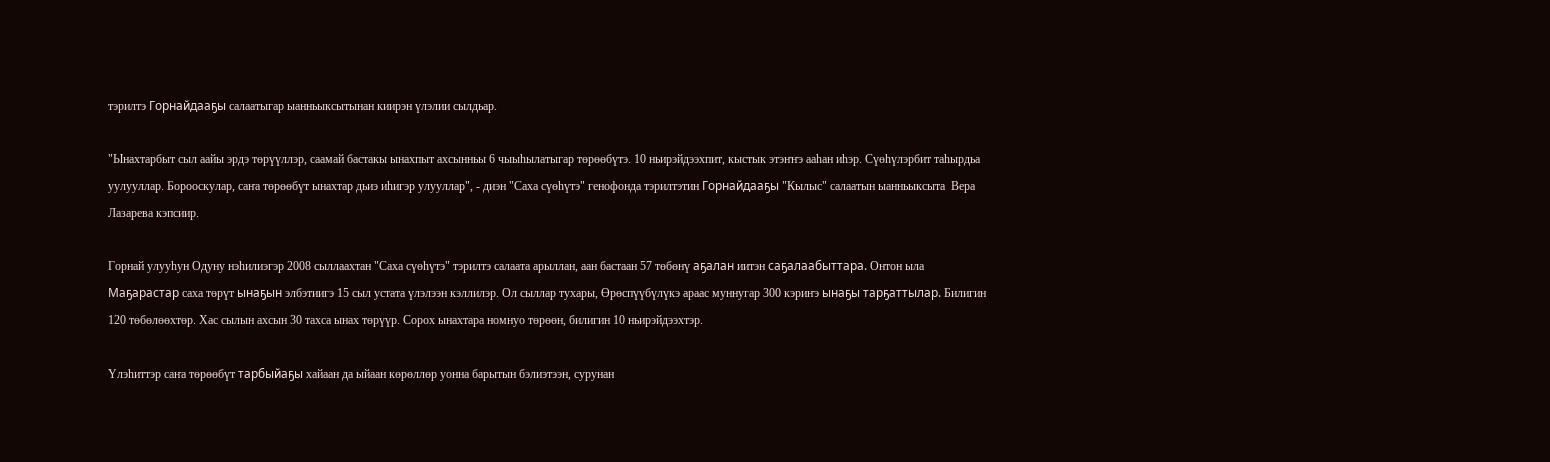тэрилтэ Горнайдааҕы салаатыгар ыанньыксытынан киирэн үлэлии сылдьар.

"Ынахтарбыт сыл аайы эрдэ төрүүллэр, саамай бастакы ынахпыт ахсынньы 6 чыыһылатыгар төрөөбүтэ. 10 ньирэйдээхпит, кыстык этэҥҥэ ааһан иһэр. Сүөһүлэрбит таһырдьа уулууллар. Борооскулар, саҥа төрөөбүт ынахтар дьиэ иһигэр улууллар", - диэн "Саха сүөһүтэ" генофонда тэрилтэтин Горнайдааҕы "Кылыс" салаатын ыанньыксыта  Вера Лазарева кэпсиир.

Горнай улууһун Одуну нэһилиэгэр 2008 сыллаахтан "Саха сүөһүтэ" тэрилтэ салаата арыллан, аан бастаан 57 төбөнү аҕалан иитэн саҕалаабыттара. Онтон ыла Маҕарастар саха төрүт ынаҕын элбэтиигэ 15 сыл устата үлэлээн кэллилэр. Ол сыллар тухары, Өрөспүүбүлүкэ араас муннугар 300 кэриҥэ ынаҕы тарҕаттылар. Билигин 120 төбөлөөхтөр. Хас сылын ахсын 30 тахса ынах төрүүр. Сорох ынахтара номнуо төрөөн, билигин 10 ньирэйдээхтэр.

Үлэһиттэр саҥа төрөөбүт тарбыйаҕы хайаан да ыйаан көрөллөр уонна барытын бэлиэтээн, сурунан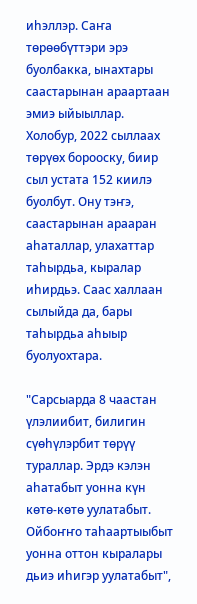иһэллэр. Саҥа төрөөбүттэри эрэ буолбакка, ынахтары саастарынан араартаан эмиэ ыйыыллар. Холобур, 2022 сыллаах төрүөх борооску, биир сыл устата 152 киилэ буолбут. Ону тэҥэ, саастарынан арааран аһаталлар, улахаттар таһырдьа, кыралар иһирдьэ. Саас халлаан сылыйда да, бары таһырдьа аһыыр буолуохтара.

"Сарсыарда 8 чаастан үлэлиибит, билигин сүөһүлэрбит төрүү тураллар. Эрдэ кэлэн аһатабыт уонна күн көтө-көтө уулатабыт. Ойбоҥҥо таһаартыыбыт уонна оттон кыралары дьиэ иһигэр уулатабыт",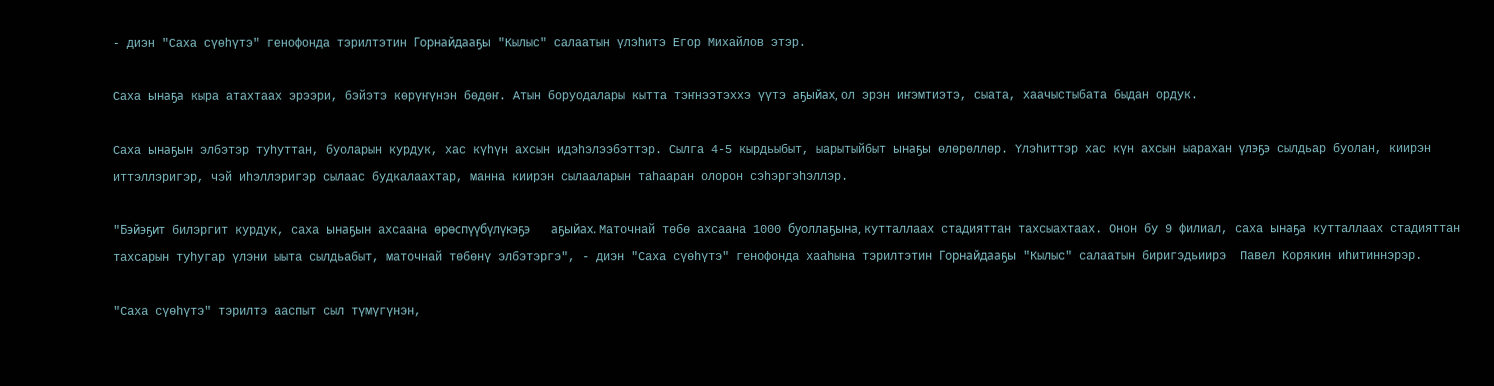- диэн "Саха сүөһүтэ" генофонда тэрилтэтин Горнайдааҕы "Кылыс" салаатын үлэһитэ Егор Михайлов этэр.

Саха ынаҕа кыра атахтаах эрээри, бэйэтэ көрүҥүнэн бөдөҥ. Атын боруодалары кытта тэҥнээтэххэ үүтэ аҕыйах, ол эрэн иҥэмтиэтэ, сыата, хаачыстыбата быдан ордук.

Саха ынаҕын элбэтэр туһуттан, буоларын курдук, хас күһүн ахсын идэһэлээбэттэр. Сылга 4-5 кырдьыбыт, ыарытыйбыт ынаҕы өлөрөллөр. Үлэһиттэр хас күн ахсын ыарахан үлэҕэ сылдьар буолан, киирэн иттэллэригэр, чэй иһэллэригэр сылаас будкалаахтар, манна киирэн сылааларын таһааран олорон сэһэргэһэллэр.

"Бэйэҕит билэргит курдук, саха ынаҕын ахсаана өрөспүүбүлүкэҕэ   аҕыйах. Маточнай төбө ахсаана 1000 буоллаҕына, кутталлаах стадияттан тахсыахтаах. Онон бу 9 филиал, саха ынаҕа кутталлаах стадияттан тахсарын туһугар үлэни ыыта сылдьабыт, маточнай төбөнү элбэтэргэ", - диэн "Саха сүөһүтэ" генофонда хааһына тэрилтэтин Горнайдааҕы "Кылыс" салаатын биригэдьиирэ  Павел Корякин иһитиннэрэр.

"Саха сүөһүтэ" тэрилтэ ааспыт сыл түмүгүнэн,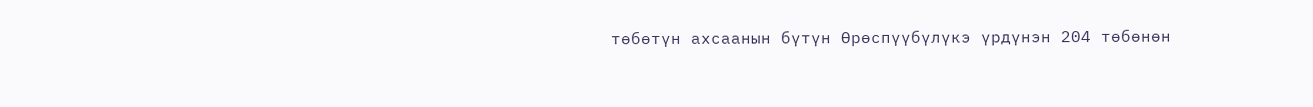төбөтүн ахсаанын бүтүн Өрөспүүбүлүкэ үрдүнэн 204 төбөнөн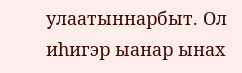улаатыннарбыт. Ол иһигэр ыанар ынах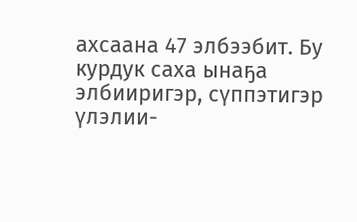ахсаана 47 элбээбит. Бу курдук саха ынаҕа элбииригэр, сүппэтигэр үлэлии-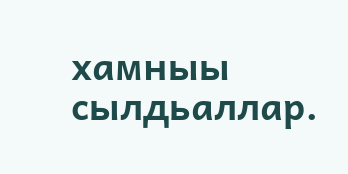хамныы сылдьаллар.